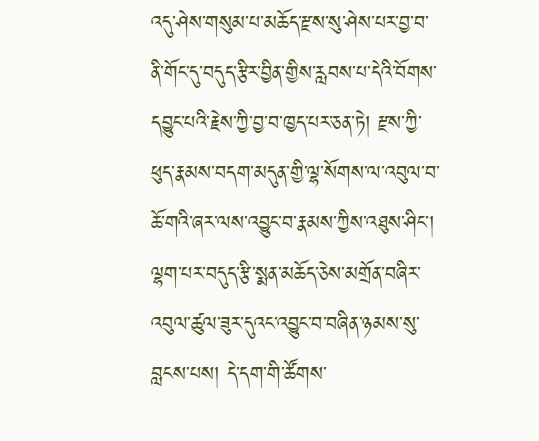འདུ་ཤེས་གསུམ་པ་མཆོད་རྫས་སུ་ཤེས་པར་བྱ་བ་ནི་གོང་དུ་བདུད་རྩིར་བྱིན་གྱིས་རླབས་པ་དེའི་བོགས་དབྱུང་པའི་རྗེས་ཀྱི་བྱ་བ་ཁྱད་པར་ཅན་ཏེ། རྫས་ཀྱི་ཕུད་རྣམས་བདག་མདུན་གྱི་ལྷ་སོགས་ལ་འབུལ་བ་ཆོ་གའི་ཞར་ལས་འབྱུང་བ་རྣམས་ཀྱིས་འཐུས་ཤིང་། ལྷག་པར་བདུད་རྩི་སྨན་མཆོད་ཅེས་མགྲོན་བཞིར་འབུལ་ཚུལ་ཟུར་དུའང་འབྱུང་བ་བཞིན་ཉམས་སུ་བླངས་པས། དེ་དག་གི་ཚོགས་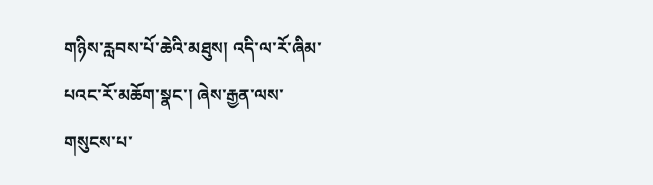གཉིས་རླབས་པོ་ཆེའི་མཐུས། འདི་ལ་རོ་ཞིམ་པའང་རོ་མཆོག་སྣང་། ཞེས་རྒྱན་ལས་གསུངས་པ་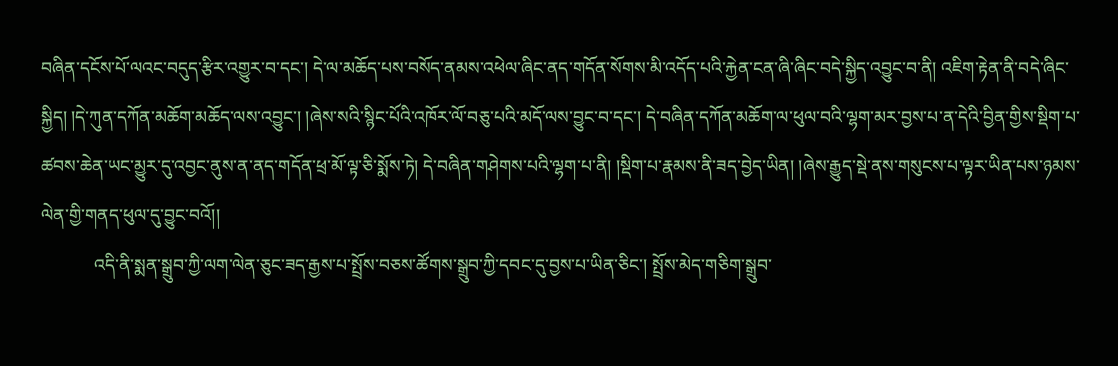བཞིན་དངོས་པོ་ལའང་བདུད་རྩིར་འགྱུར་བ་དང་། དེ་ལ་མཆོད་པས་བསོད་ནམས་འཕེལ་ཞིང་ནད་གདོན་སོགས་མི་འདོད་པའི་རྐྱེན་ངན་ཞི་ཞིང་བདེ་སྐྱིད་འབྱུང་བ་ནི། འཇིག་རྟེན་ནི་བདེ་ཞིང་སྐྱིད། །དེ་ཀུན་དཀོན་མཆོག་མཆོད་ལས་འབྱུང་། །ཞེས་སའི་སྙིང་པོའི་འཁོར་ལོ་བཅུ་པའི་མདོ་ལས་བྱུང་བ་དང་། དེ་བཞིན་དཀོན་མཆོག་ལ་ཕུལ་བའི་ལྷག་མར་བྱས་པ་ན་དེའི་བྱིན་གྱིས་སྡིག་པ་ཚབས་ཆེན་ཡང་མྱུར་དུ་འབྱང་ནུས་ན་ནད་གདོན་ཕྲ་མོ་ལྟ་ཅི་སྨོས་ཏེ། དེ་བཞིན་གཤེགས་པའི་ལྷག་པ་ནི། །སྡིག་པ་རྣམས་ནི་ཟད་བྱེད་ཡིན། །ཞེས་རྒྱུད་སྡེ་ནས་གསུངས་པ་ལྟར་ཡིན་པས་ཉམས་ལེན་གྱི་གནད་ཕུལ་དུ་བྱུང་བའོ།།
            འདི་ནི་སྨན་སྒྲུབ་ཀྱི་ལག་ལེན་ཅུང་ཟད་རྒྱས་པ་སྤྲོས་བཅས་ཚོགས་སྒྲུབ་ཀྱི་དབང་དུ་བྱས་པ་ཡིན་ཅིང་། སྤྲོས་མེད་གཅིག་སྒྲུབ་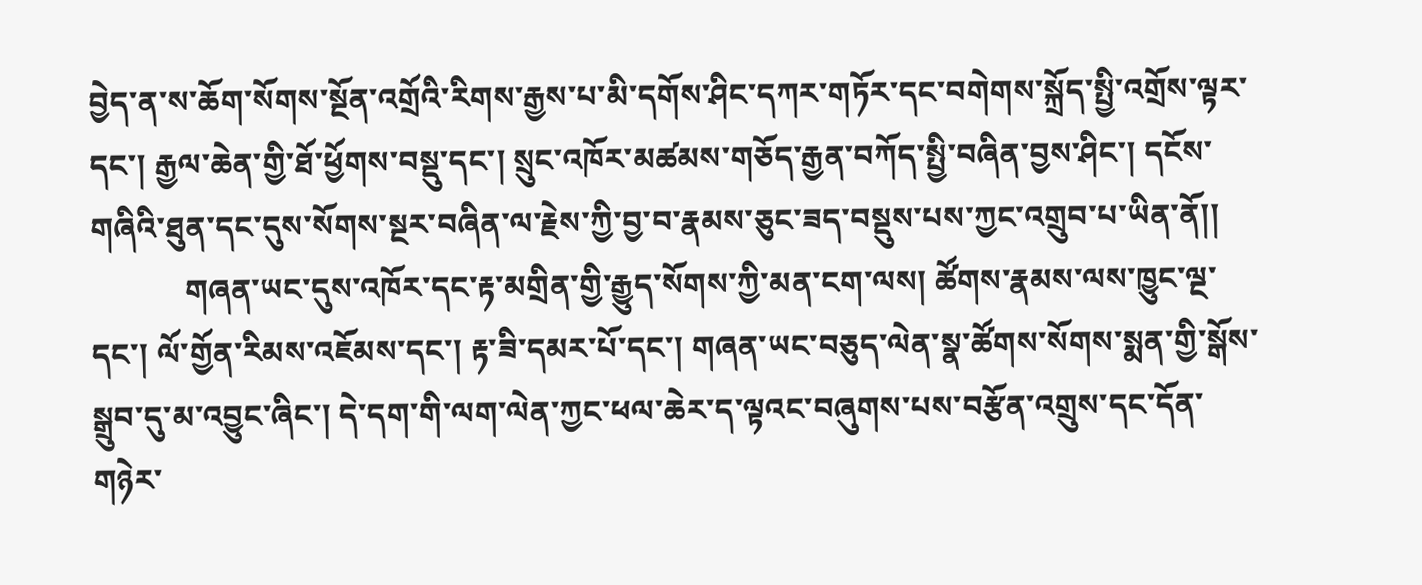བྱེད་ན་ས་ཆོག་སོགས་སྔོན་འགྲོའི་རིགས་རྒྱས་པ་མི་དགོས་ཤིང་དཀར་གཏོར་དང་བགེགས་སྐྲོད་སྤྱི་འགྲོས་ལྟར་དང་། རྒྱལ་ཆེན་གྱི་ཐོ་ཕྱོགས་བསྡུ་དང་། སྲུང་འཁོར་མཚམས་གཅོད་རྒྱན་བཀོད་སྤྱི་བཞིན་བྱས་ཤིང་། དངོས་གཞིའི་ཐུན་དང་དུས་སོགས་སྔར་བཞིན་ལ་རྗེས་ཀྱི་བྱ་བ་རྣམས་ཅུང་ཟད་བསྡུས་པས་ཀྱང་འགྲུབ་པ་ཡིན་ནོ།།
            གཞན་ཡང་དུས་འཁོར་དང་རྟ་མགྲིན་གྱི་རྒྱུད་སོགས་ཀྱི་མན་ངག་ལས། ཚོགས་རྣམས་ལས་ཁྱུང་ལྔ་དང་། ལོ་གྱོན་རིམས་འཇོམས་དང་། རྟ་ཟི་དམར་པོ་དང་། གཞན་ཡང་བཅུད་ལེན་སྣ་ཚོགས་སོགས་སྨན་གྱི་སྒོས་སྒྲུབ་དུ་མ་འབྱུང་ཞིང་། དེ་དག་གི་ལག་ལེན་ཀྱང་ཕལ་ཆེར་ད་ལྟའང་བཞུགས་པས་བརྩོན་འགྲུས་དང་དོན་གཉེར་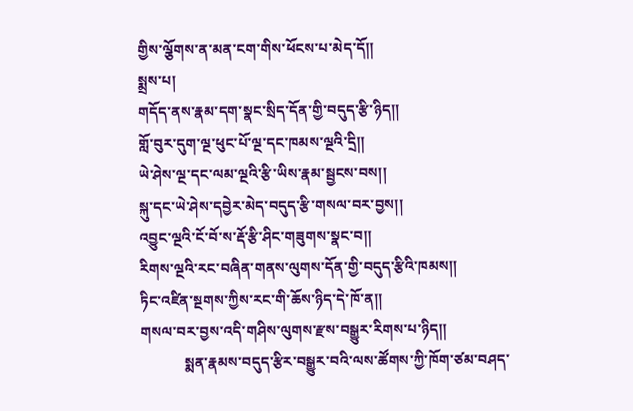གྱིས་ལྕོགས་ན་མན་ངག་གིས་ཕོངས་པ་མེད་དོ།།
སྨྲས་པ།
གདོད་ནས་རྣམ་དག་སྣང་སྲིད་དོན་གྱི་བདུད་རྩི་ཉིད།།
གློ་བུར་དུག་ལྔ་ཕུང་པོ་ལྔ་དང་ཁམས་ལྔའི་དྲི།།
ཡེ་ཤེས་ལྔ་དང་ལམ་ལྔའི་རྩི་ཡིས་རྣམ་སྦྱངས་བས།།
སྐུ་དང་ཡེ་ཤེས་དབྱེར་མེད་བདུད་རྩི་གསལ་བར་བྱས།།
འབྱུང་ལྔའི་ངོ་བོ་ས་རྡོ་རྩི་ཤིང་གཟུགས་སྣང་བ།།
རིགས་ལྔའི་རང་བཞིན་གནས་ལུགས་དོན་གྱི་བདུད་རྩིའི་ཁམས།།
ཏིང་འཛིན་སྔགས་ཀྱིས་རང་གི་ཆོས་ཉིད་དེ་ཁོ་ན།།
གསལ་བར་བྱས་འདི་གཤིས་ལུགས་རྫས་བསྒྱུར་རིགས་པ་ཉིད།།
            སྨན་རྣམས་བདུད་རྩིར་བསྒྱུར་བའི་ལས་ཚོགས་ཀྱི་ཁོག་ཙམ་བཤད་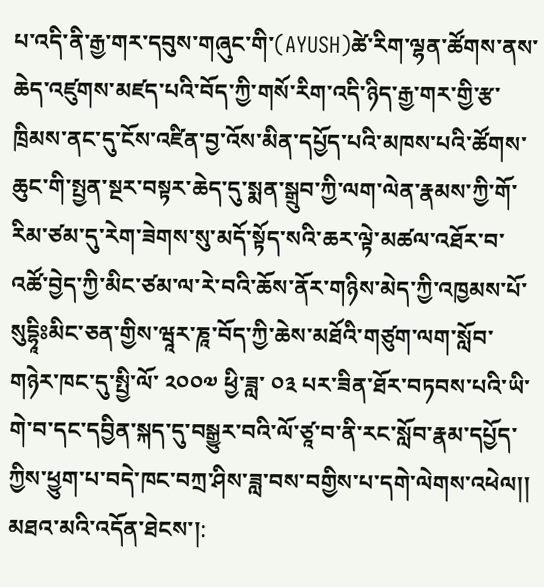པ་འདི་ནི་རྒྱ་གར་དབུས་གཞུང་གི་(AYUSH)ཚེ་རིག་ལྷན་ཚོགས་ནས་ཆེད་འཛུགས་མཛད་པའི་བོད་ཀྱི་གསོ་རིག་འདི་ཉིད་རྒྱ་གར་གྱི་རྩ་ཁྲིམས་ནང་དུ་ངོས་འཛིན་བྱ་འོས་མིན་དཔྱོད་པའི་མཁས་པའི་ཚོགས་ཆུང་གི་སྤྱན་སྔར་བསྟར་ཆེད་དུ་སྨན་སྒྲུབ་ཀྱི་ལག་ལེན་རྣམས་ཀྱི་གོ་རིམ་ཙམ་དུ་རེག་ཟེགས་སུ་མདོ་སྟོད་སའི་ཆར་ལྟེ་མཚལ་འཐོར་བ་འཚོ་བྱེད་ཀྱི་མིང་ཙམ་ལ་རེ་བའི་ཆོས་ནོར་གཉིས་མེད་ཀྱི་འཁྱམས་པོ་སུདྷཱིཿམིང་ཅན་གྱིས་ཝཱར་ཎཱ་བོད་ཀྱི་ཆེས་མཐོའི་གཙུག་ལག་སློབ་གཉེར་ཁང་དུ་སྤྱི་ལོ་ ༢༠༠༧ ཕྱི་ཟླ་ ༠༣ པར་ཟིན་ཐོར་བཏབས་པའི་ཡི་གེ་བ་དང་དབྱིན་སྐད་དུ་བསྒྱུར་བའི་ལོ་ཙཱ་བ་ནི་རང་སློབ་རྣམ་དཔྱོད་ཀྱིས་ཕྱུག་པ་བདེ་ཁང་བཀྲ་ཤིས་ཟླ་བས་བགྱིས་པ་དགེ་ལེགས་འཕེལ།།
མཐའ་མའི་འདོན་ཐེངས་།: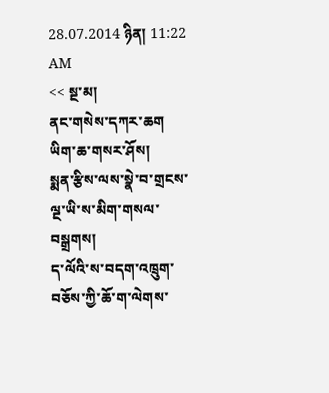28.07.2014 ཉིན། 11:22 AM
<< སྔ་མ།
ནང་གསེས་དཀར་ཆག
ཡིག་ཆ་གསར་ཤོས།
སྨན་རྩིས་ལས་སྣེ་བ་གྲངས་ལྔ་ཡི་ས་མིག་གསལ་བསྒྲགས།
ད་ལོའི་ས་བདག་འཁྲུག་བཅོས་ཀྱི་ཆོ་ག་ལེགས་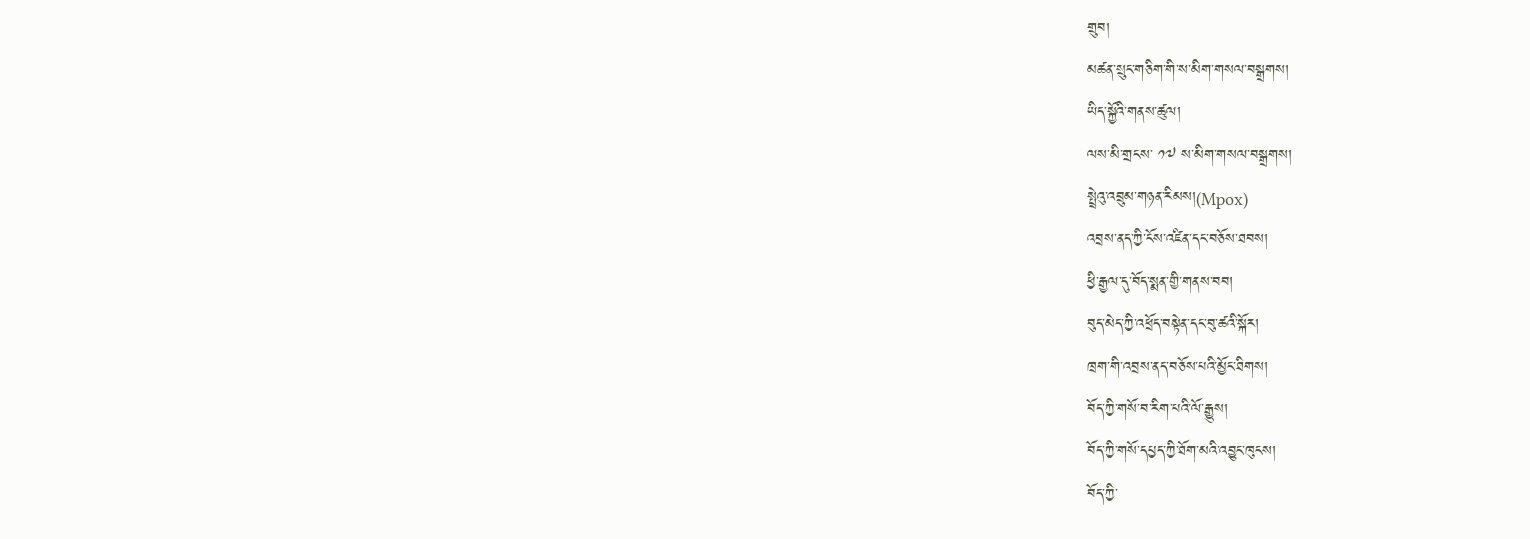གྲུབ།
མཚན་སྲུང་གཅིག་གི་ས་མིག་གསལ་བསྒྲགས།
ཡིད་སྐྱོའི་གནས་ཚུལ།
ལས་མི་གྲངས་ ༡༧ ས་མིག་གསལ་བསྒྲགས།
སྤྲེའུ་འབྲུམ་གཉན་རིམས།(Mpox)
འབྲས་ནད་ཀྱི་ངོས་འཛིན་དང་བཅོས་ཐབས།
ཕྱི་རྒྱལ་དུ་བོད་སྨན་གྱི་གནས་བབ།
བུད་མེད་ཀྱི་འཕྲོད་བསྟེན་དང་བུ་ཚའི་སྐོར།
ཁྲག་གི་འབྲས་ནད་བཅོས་པའི་མྱོང་ཐིགས།
བོད་ཀྱི་གསོ་བ་རིག་པའི་ལོ་རྒྱུས།
བོད་ཀྱི་གསོ་དཔྱད་ཀྱི་ཐོག་མའི་འབྱུང་ཁུངས།
བོད་ཀྱི་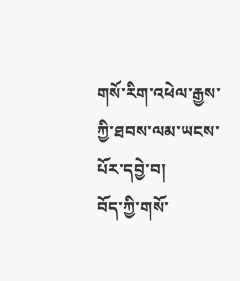གསོ་རིག་འཕེལ་རྒྱས་ཀྱི་ཐབས་ལམ་ཡངས་པོར་དབྱེ་བ།
བོད་ཀྱི་གསོ་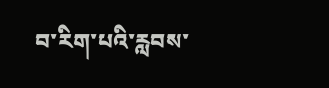བ་རིག་པའི་རླབས་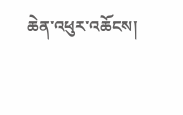ཆེན་འཕུར་འཆོངས།